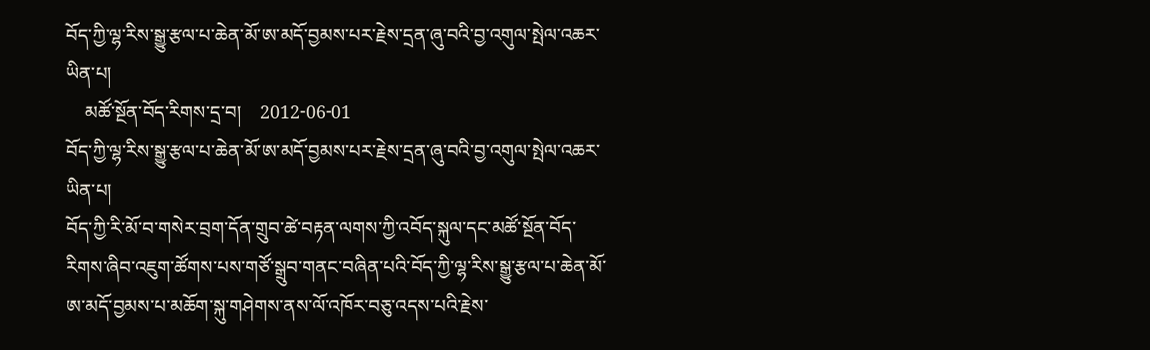བོད་ཀྱི་ལྷ་རིས་སྒྱུ་རྩལ་པ་ཆེན་མོ་ཨ་མདོ་བྱམས་པར་རྗེས་དྲན་ཞུ་བའི་བྱ་འགུལ་སྤེལ་འཆར་ཡིན་པ།
    མཚོ་སྔོན་བོད་རིགས་དྲ་བ།    2012-06-01
བོད་ཀྱི་ལྷ་རིས་སྒྱུ་རྩལ་པ་ཆེན་མོ་ཨ་མདོ་བྱམས་པར་རྗེས་དྲན་ཞུ་བའི་བྱ་འགུལ་སྤེལ་འཆར་ཡིན་པ།
བོད་ཀྱི་རི་མོ་བ་གསེར་བྲག་དོན་གྲུབ་ཚེ་བརྟན་ལགས་ཀྱི་འབོད་སྐུལ་དང་མཚོ་སྔོན་བོད་རིགས་ཞིབ་འཇུག་ཚོགས་པས་གཙོ་སྒྲུབ་གནང་བཞིན་པའི་བོད་ཀྱི་ལྷ་རིས་སྒྱུ་རྩལ་པ་ཆེན་མོ་ཨ་མདོ་བྱམས་པ་མཆོག་སྐུ་གཤེགས་ནས་ལོ་འཁོར་བཅུ་འདས་པའི་རྗེས་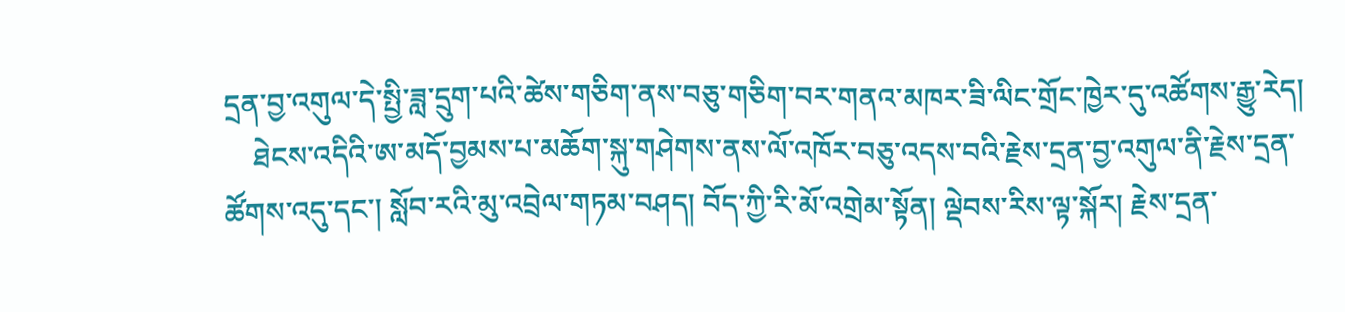དྲན་བྱ་འགུལ་དེ་སྤྱི་ཟླ་དྲུག་པའི་ཚེས་གཅིག་ནས་བཅུ་གཅིག་བར་གནའ་མཁར་ཟི་ལིང་གྲོང་ཁྱེར་དུ་འཚོགས་རྒྱུ་རེད།
    ཐེངས་འདིའི་ཨ་མདོ་བྱམས་པ་མཆོག་སྐུ་གཤེགས་ནས་ལོ་འཁོར་བཅུ་འདས་བའི་རྗེས་དྲན་བྱ་འགུལ་ནི་རྗེས་དྲན་ཚོགས་འདུ་དང་། སློབ་རའི་མུ་འབྲེལ་གཏམ་བཤད། བོད་ཀྱི་རི་མོ་འགྲེམ་སྟོན། ལྡེབས་རིས་ལྟ་སྐོར། རྗེས་དྲན་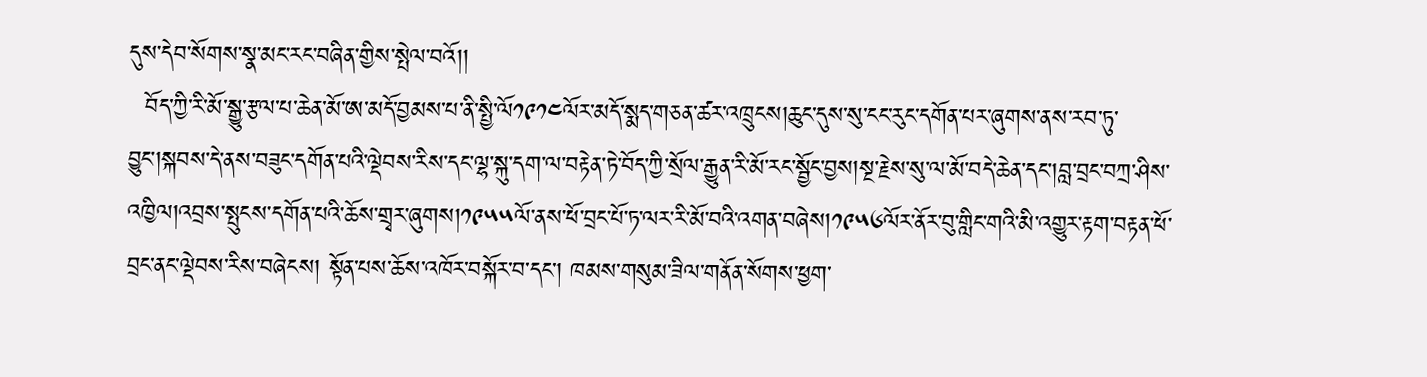དུས་དེབ་སོགས་སྣ་མང་རང་བཞིན་གྱིས་སྤེལ་བའོ།།
  བོད་ཀྱི་རི་མོ་སྒྱུ་རྩལ་པ་ཆེན་མོ་ཨ་མདོ་བྱམས་པ་ནི་སྤྱི་ལོ༡༩༡༤ལོར་མདོ་སྨད་གཅན་ཚར་འཁྲུངས།ཆུང་དུས་སུ་ངང་རུང་དགོན་པར་ཞུགས་ནས་རབ་ཏུ་བྱུང་།སྐབས་དེ་ནས་བཟུང་དགོན་པའི་ལྡེབས་རིས་དང་ལྷ་སྐུ་དག་ལ་བརྟེན་ཏེ་བོད་ཀྱི་སྲོལ་རྒྱུན་རི་མོ་རང་སྦྱོང་བྱས།སྔ་རྗེས་སུ་ལ་མོ་བདེ་ཆེན་དང་།བླ་བྲང་བཀྲ་ཤིས་འཁྱིལ།འབྲས་སྤུངས་དགོན་པའི་ཆོས་གྲྭར་ཞུགས།༡༩༥༥ལོ་ནས་ཕོ་བྲང་པོ་ཏ་ལར་རི་མོ་བའི་འགན་བཞེས།༡༩༥༦ལོར་ནོར་བུ་གླིང་གའི་མི་འགྱུར་རྟག་བརྟན་ཕོ་བྲང་ནང་ལྡེབས་རིས་བཞེངས། སྟོན་པས་ཆོས་འཁོར་བསྐོར་བ་དང་། ཁམས་གསུམ་ཟིལ་གནོན་སོགས་ཕྱག་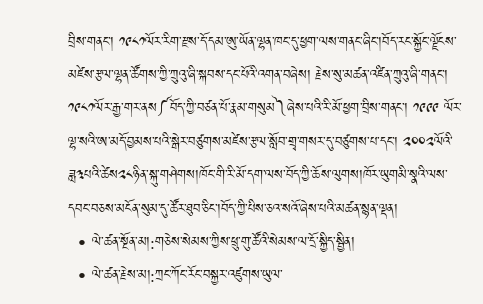བྲིས་གནང་། ༡༩༨༡ལོར་རིག་རྫས་དོ་དམ་ཨུ་ཡོན་ལྷན་ཁང་དུ་ཕྱག་ལས་གནང་ཞིང་།བོད་རང་སྐྱོང་ལྗོངས་མཛེས་རྩལ་ལྷན་ཚོགས་ཀྱི་ཀྲུའུ་ཞི་སྐབས་དང་པོའི་འགན་བཞེས། རྗེས་སུ་མཚན་འཛིན་ཀྲུའུ་ཞི་གནང་། ༡༩༨༡ལོར་རྒྱ་གར་ནས༼བོད་ཀྱི་བཙན་པོ་རྣམ་གསུམ༽ཞེས་པའི་རི་མོ་ཕྱག་བྲིས་གནང་། ༡༩༩༩ ལོར་ལྷ་སའི་ཨ་མདོ་བྱམས་པའི་སྒེར་བཙུགས་མཛེས་རྩལ་སློབ་གྲྭ་གསར་དུ་བཙུགས་པ་དང་། ༢༠༠༢ལོའི་ཟླ༣པའི་ཚེས༢༨ཉིན་སྐུ་གཤེགས།ཁོང་གི་རི་མོ་དག་ལས་བོད་ཀྱི་ཆོས་ལུགས།ཁོར་ཡུགམི་སྣའི་ལས་དབང་བཅས་མངོན་སུམ་དུ་ཚོར་ཐུབ་ཅིང་།བོད་ཀྱི་པིས་ཅའ་སའོ་ཞེས་པའི་མཚན་སྙན་ལྡན།
  • ལེ་ཚན་སྔོན་མ།:གཅེས་སེམས་ཀྱིས་ཕྲུ་གུ་ཚོའི་སེམས་ལ་དྲོ་སྐྱིད་སྦྱིན།
  • ལེ་ཚན་རྗེས་མ།:ཀྲང་ཀོང་རོང་བསྐྱར་འཛུགས་ཡུལ་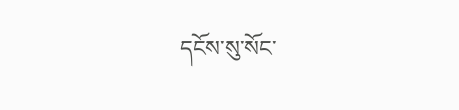དངོས་སུ་སོང་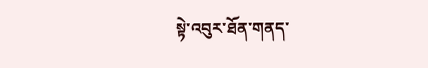སྟེ་འབུར་ཐོན་གནད་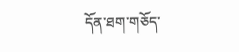དོན་ཐག་གཅོད་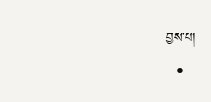བྱས་པ།
  •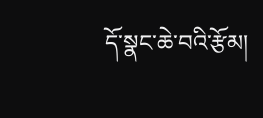དོ་སྣང་ཆེ་བའི་རྩོམ།